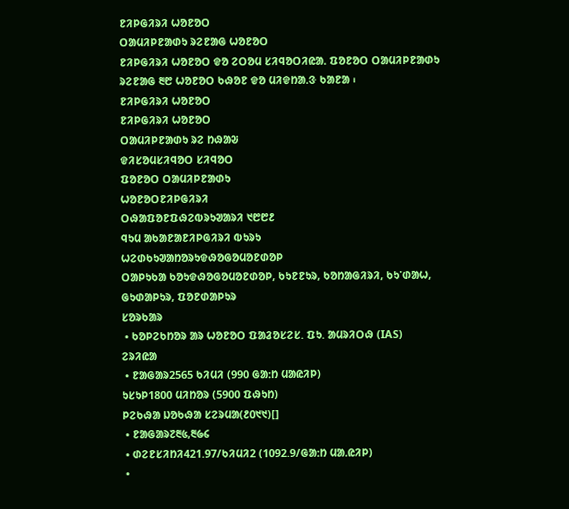ᱱᱤᱞᱜᱤᱨᱤ ᱦᱚᱱᱚᱛ
ᱛᱟᱢᱤᱞᱱᱟᱰᱩ ᱨᱮᱱᱟᱜ ᱦᱚᱱᱚᱛ
ᱱᱤᱞᱜᱤᱨᱤ ᱦᱚᱱᱚᱛ ᱫᱚ ᱮᱛᱚᱢ ᱥᱤᱧᱚᱛᱤᱭᱟᱹ ᱯᱚᱱᱚᱛ ᱛᱟᱢᱤᱞᱱᱟᱰᱩ ᱨᱮᱱᱟᱜ ᱓᱘ ᱦᱚᱱᱚᱛ ᱠᱷᱚᱱ ᱫᱚ ᱢᱤᱫᱴᱟᱹᱝ ᱠᱟᱱᱟ ᱾
ᱱᱤᱞᱜᱤᱨᱤ ᱦᱚᱱᱚᱛ
ᱱᱤᱞᱜᱤᱨᱤ ᱦᱚᱱᱚᱛ
ᱛᱟᱢᱤᱞᱱᱟᱰᱩ ᱨᱮ ᱴᱷᱟᱶ
ᱫᱤᱥᱚᱢᱥᱤᱧᱚᱛ ᱥᱤᱧᱚᱛ
ᱯᱚᱱᱚᱛ ᱛᱟᱢᱤᱞᱱᱟᱰᱩ
ᱦᱚᱱᱚᱛᱱᱤᱞᱜᱤᱨᱤ
ᱛᱷᱟᱯᱚᱱᱯᱷᱮᱵᱨᱩᱣᱟᱨᱤ ᱑᱘᱘᱒
ᱧᱩᱢ ᱟᱠᱟᱱᱟᱱᱤᱞᱜᱤᱨᱤ ᱵᱩᱨᱩ
ᱦᱮᱰᱠᱩᱣᱟᱴᱚᱨᱩᱫᱷᱚᱜᱚᱢᱚᱱᱰᱚᱞ
ᱛᱟᱞᱩᱠᱟ ᱠᱚᱩᱫᱷᱚᱜᱚᱢᱚᱱᱰᱚᱞ, ᱠᱩᱱᱱᱩᱨ, ᱠᱚᱴᱟᱜᱤᱨᱤ, ᱠᱩᱸᱰᱟᱦ, ᱜᱩᱰᱟᱞᱩᱨ, ᱯᱚᱱᱰᱟᱞᱩᱨ
ᱥᱚᱨᱠᱟᱨ
 • ᱠᱚᱞᱮᱠᱴᱚᱨ ᱟᱨ ᱦᱚᱱᱚᱛ ᱯᱟᱲᱚᱥᱮᱥ. ᱯᱩ. ᱟᱢᱨᱤᱛᱷ (IAS)
ᱮᱨᱤᱭᱟ
 • ᱱᱟᱜᱟᱨ2565 ᱠᱤᱢᱤ (990 ᱜᱟᱺᱴ ᱢᱟᱭᱤᱞ)
ᱩᱥᱩᱞ1800 ᱢᱤᱴᱚᱨ (5900 ᱯᱷᱩᱴ)
ᱞᱮᱠᱷᱟ ᱡᱚᱠᱷᱟ ᱥᱮᱨᱢᱟ(᱒᱐᱑᱑)[]
 • ᱱᱟᱜᱟᱨ᱗᱓᱕,᱓᱙᱔
 • ᱰᱮᱱᱥᱤᱴᱤ421.97/ᱠᱤᱢᱤ2 (1092.9/ᱜᱟᱺᱴ ᱢᱟᱹᱭᱤᱞ)
 •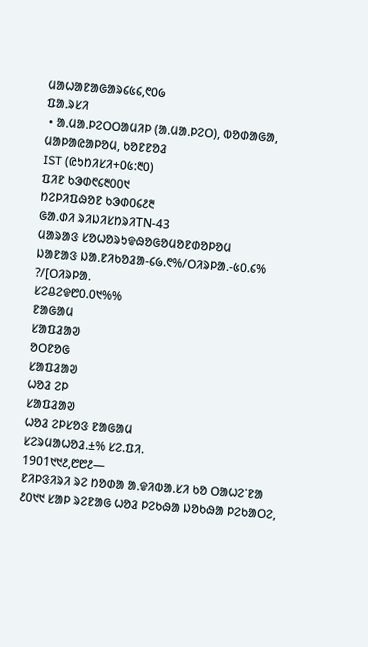ᱢᱟᱦᱟᱱᱟᱜᱟᱨ᱔᱕᱔,᱖᱐᱙
ᱯᱟᱹᱨᱥᱤ
 • ᱟᱹᱢᱟᱹᱞᱮᱛᱛᱟᱢᱤᱞ (ᱟᱹᱢᱟᱹᱞᱮᱛ), ᱵᱚᱰᱟᱜᱟ, ᱢᱟᱞᱟᱭᱟᱞᱚᱢ, ᱠᱚᱱᱱᱚᱲ
IST (ᱭᱩᱴᱤᱥᱤ+᱐᱕:᱓᱐)
ᱯᱤᱱ ᱠᱳᱰ᱖᱔᱓᱐᱐᱑
ᱴᱮᱞᱤᱯᱷᱚᱱ ᱠᱳᱰ᱐᱔᱒᱓
ᱜᱟᱹᱰᱤ ᱨᱤᱡᱤᱥᱴᱨᱤTN-43
ᱢᱟᱨᱟᱝ ᱥᱚᱦᱚᱨᱩᱫᱷᱚᱜᱚᱢᱚᱱᱰᱚᱞᱚᱢ
ᱡᱟᱱᱟᱝ ᱡᱟᱹᱱᱤᱠᱚᱲᱟ-᱔᱙.᱖%/ᱛᱤᱨᱞᱟᱹ-᱕᱐.᱔% ?/[ᱛᱤᱨᱞᱟᱹ
ᱥᱮᱪᱮᱫ᱘᱐.᱐᱑%%
ᱱᱟᱜᱟᱢ
ᱥᱟᱯᱲᱟᱣ
ᱚᱛᱱᱚᱜ
ᱥᱟᱯᱲᱟᱣ
ᱦᱚᱲ ᱮᱞ
ᱥᱟᱯᱲᱟᱣ
ᱦᱚᱲ ᱮᱞᱥᱚᱝ ᱱᱟᱜᱟᱢ
ᱥᱮᱨᱢᱟᱦᱚᱲ.±% ᱥᱮ.ᱯᱤ.
1901᱑᱑᱒,᱘᱘᱒—
ᱱᱤᱞᱝᱤᱨᱤ ᱨᱮ ᱴᱚᱰᱟ ᱟᱹᱫᱤᱵᱟᱹᱥᱤ ᱠᱚ ᱛᱟᱦᱮᱸᱱᱟ
᱒᱐᱑᱑ ᱥᱟᱞ ᱨᱮᱱᱟᱜ ᱦᱚᱲ ᱞᱮᱠᱷᱟ ᱡᱚᱠᱷᱟ ᱞᱮᱠᱟᱛᱮ,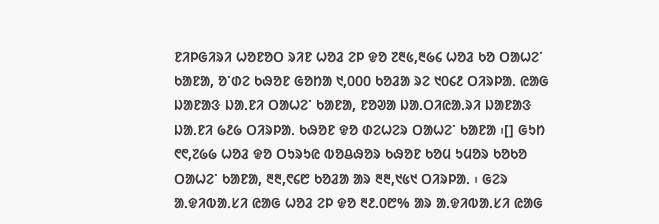ᱱᱤᱞᱜᱤᱨᱤ ᱦᱚᱱᱚᱛ ᱨᱤᱱ ᱦᱚᱲ ᱮᱞ ᱫᱚ ᱗᱓᱕,᱓᱙᱔ ᱦᱚᱲ ᱠᱚ ᱛᱟᱦᱮᱸ ᱠᱟᱱᱟ, ᱚᱸᱰᱮ ᱠᱷᱚᱱ ᱜᱚᱴᱟ ᱑,᱐᱐᱐ ᱠᱚᱲᱟ ᱨᱮ ᱑᱐᱔᱒ ᱛᱤᱨᱞᱟᱹ ᱭᱟᱜ ᱡᱟᱱᱟᱝ ᱡᱟᱹᱱᱤ ᱛᱟᱦᱮᱸ ᱠᱟᱱᱟ, ᱱᱚᱣᱟ ᱡᱟᱹᱛᱤᱭᱟᱹᱨᱤ ᱡᱟᱱᱟᱝ ᱡᱟᱹᱱᱤ ᱙᱒᱙ ᱛᱤᱨᱞᱟᱹ ᱠᱷᱚᱱ ᱫᱚ ᱰᱮᱦᱮᱨ ᱛᱟᱦᱮᱸ ᱠᱟᱱᱟ ᱾[] ᱜᱩᱴ ᱖᱖,᱗᱙᱙ ᱦᱚᱲ ᱫᱚ ᱛᱩᱨᱩᱭ ᱵᱚᱪᱷᱚᱨ ᱠᱷᱚᱱ ᱠᱚᱢ ᱩᱢᱚᱨ ᱠᱚᱠᱚ ᱛᱟᱦᱮᱸ ᱠᱟᱱᱟ, ᱓᱓,᱖᱔᱘ ᱠᱚᱲᱟ ᱟᱨ ᱓᱓,᱑᱕᱑ ᱛᱤᱨᱞᱟᱹ ᱾ ᱜᱮᱨ ᱟᱹᱫᱤᱵᱟᱹᱥᱤ ᱭᱟᱜ ᱦᱚᱲ ᱮᱞ ᱫᱚ ᱓᱒.᱐᱘% ᱟᱨ ᱟᱹᱫᱤᱵᱟᱹᱥᱤ ᱭᱟᱜ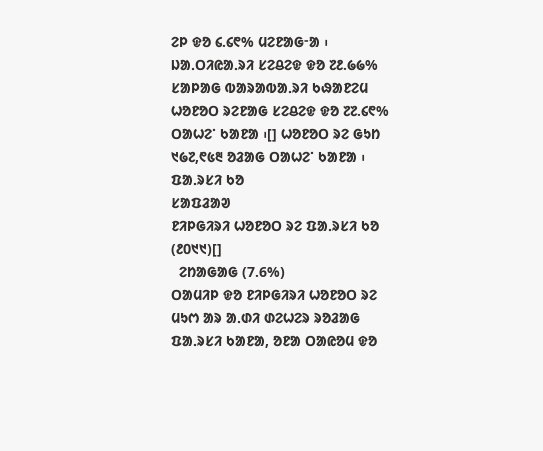ᱮᱞ ᱫᱚ ᱔.᱔᱖% ᱢᱮᱱᱟᱜᱼᱟ ᱾ ᱡᱟᱹᱛᱤᱭᱟᱹᱨᱤ ᱥᱮᱪᱮᱫ ᱫᱚ ᱗᱒.᱙᱙% ᱥᱟᱞᱟᱜ ᱵᱟᱨᱟᱵᱟᱹᱨᱤ ᱠᱷᱟᱱᱮᱢ ᱦᱚᱱᱚᱛ ᱨᱮᱱᱟᱜ ᱥᱮᱪᱮᱫ ᱫᱚ ᱗᱗.᱔᱖% ᱛᱟᱦᱮᱸ ᱠᱟᱱᱟ ᱾[] ᱦᱚᱱᱚᱛ ᱨᱮ ᱜᱩᱴ ᱑᱙᱗,᱖᱕᱓ ᱚᱲᱟᱜ ᱛᱟᱦᱮᱸ ᱠᱟᱱᱟ ᱾
ᱯᱟᱹᱨᱥᱤ ᱠᱚ
ᱥᱟᱯᱲᱟᱣ
ᱱᱤᱞᱜᱤᱨᱤ ᱦᱚᱱᱚᱛ ᱨᱮ ᱯᱟᱹᱨᱥᱤ ᱠᱚ (᱒᱐᱑᱑)[]
  ᱮᱴᱟᱜᱟᱜ (7.6%)
ᱛᱟᱢᱤᱞ ᱫᱚ ᱱᱤᱞᱜᱤᱨᱤ ᱦᱚᱱᱚᱛ ᱨᱮ ᱢᱩᱬ ᱟᱨ ᱟᱹᱰᱤ ᱰᱮᱦᱮᱨ ᱨᱚᱲᱟᱜ ᱯᱟᱹᱨᱥᱤ ᱠᱟᱱᱟ, ᱚᱱᱟ ᱛᱟᱭᱚᱢ ᱫᱚ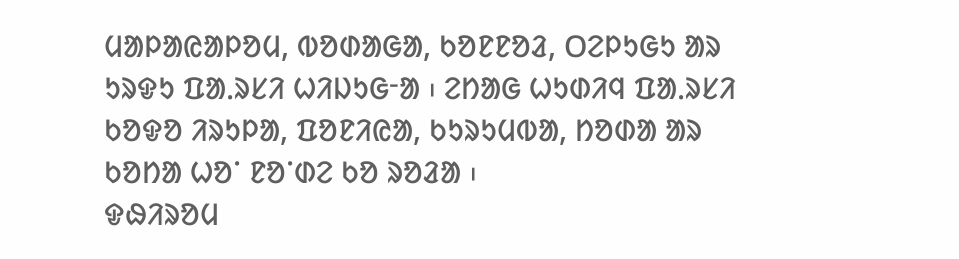ᱢᱟᱞᱟᱭᱟᱞᱚᱢ, ᱵᱚᱰᱟᱜᱟ, ᱠᱚᱱᱱᱚᱲ, ᱛᱮᱞᱩᱜᱩ ᱟᱨ ᱩᱨᱫᱩ ᱯᱟᱹᱨᱥᱤ ᱦᱤᱡᱩᱜᱼᱟ ᱾ ᱮᱴᱟᱜ ᱦᱩᱰᱤᱧ ᱯᱟᱹᱨᱥᱤ ᱠᱚᱫᱚ ᱤᱨᱩᱞᱟ, ᱯᱚᱱᱤᱭᱟ, ᱠᱩᱨᱩᱢᱵᱟ, ᱴᱚᱰᱟ ᱟᱨ ᱠᱚᱴᱟ ᱦᱚᱸ ᱱᱚᱸᱰᱮ ᱠᱚ ᱨᱚᱲᱟ ᱾
ᱫᱷᱤᱨᱚᱢ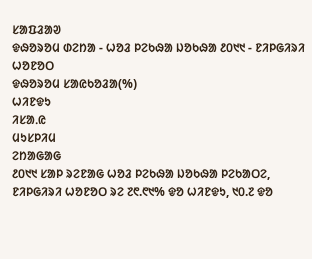ᱥᱟᱯᱲᱟᱣ
ᱫᱷᱚᱨᱚᱢ ᱰᱮᱴᱟ - ᱦᱚᱲ ᱞᱮᱠᱷᱟ ᱡᱚᱠᱷᱟ ᱒᱐᱑᱑ - ᱱᱤᱞᱜᱤᱨᱤ ᱦᱚᱱᱚᱛ
ᱫᱷᱚᱨᱚᱢ ᱥᱟᱭᱠᱚᱲᱟ(%)
ᱦᱤᱱᱫᱩ
ᱤᱥᱟᱹᱭ
ᱢᱩᱥᱞᱤᱢ
ᱮᱴᱟᱜᱟᱜ
᱒᱐᱑᱑ ᱥᱟᱞ ᱨᱮᱱᱟᱜ ᱦᱚᱲ ᱞᱮᱠᱷᱟ ᱡᱚᱠᱷᱟ ᱞᱮᱠᱟᱛᱮ, ᱱᱤᱞᱜᱤᱨᱤ ᱦᱚᱱᱚᱛ ᱨᱮ ᱗᱖.᱖᱑% ᱫᱚ ᱦᱤᱱᱫᱩ, ᱑᱐.᱗ ᱫᱚ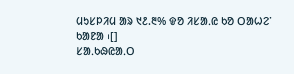ᱢᱩᱥᱞᱤᱢ ᱟᱨ ᱑᱒.᱓% ᱫᱚ ᱤᱥᱟᱹᱭ ᱠᱚ ᱛᱟᱦᱮᱸ ᱠᱟᱱᱟ ᱾[]
ᱥᱟᱹᱠᱷᱭᱟᱹᱛ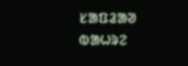ᱥᱟᱯᱲᱟᱣ
ᱵᱟᱦᱨᱮ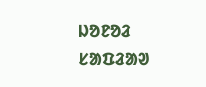ᱡᱚᱱᱚᱲ
ᱥᱟᱯᱲᱟᱣ